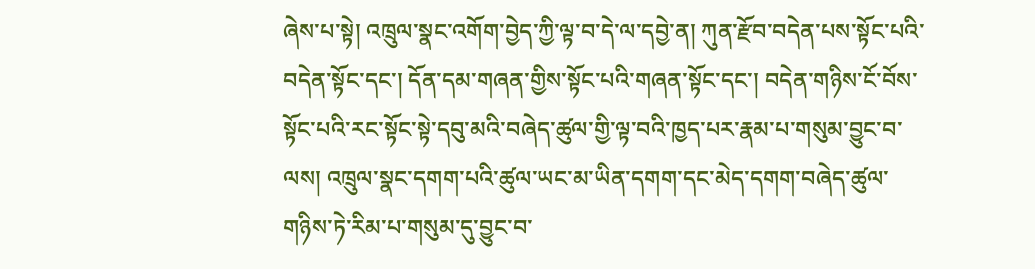ཞེས་པ་སྟེ། འཁྲུལ་སྣང་འགོག་བྱེད་ཀྱི་ལྟ་བ་དེ་ལ་དབྱེ་ན། ཀུན་རྫོབ་བདེན་པས་སྟོང་པའི་བདེན་སྟོང་དང་། དོན་དམ་གཞན་གྱིས་སྟོང་པའི་གཞན་སྟོང་དང་། བདེན་གཉིས་ངོ་བོས་སྟོང་པའི་རང་སྟོང་སྟེ་དབུ་མའི་བཞེད་ཚུལ་གྱི་ལྟ་བའི་ཁྱད་པར་རྣམ་པ་གསུམ་བྱུང་བ་ལས། འཁྲུལ་སྣང་དགག་པའི་ཚུལ་ཡང་མ་ཡིན་དགག་དང་མེད་དགག་བཞེད་ཚུལ་གཉིས་ཏེ་རིམ་པ་གསུམ་དུ་བྱུང་བ་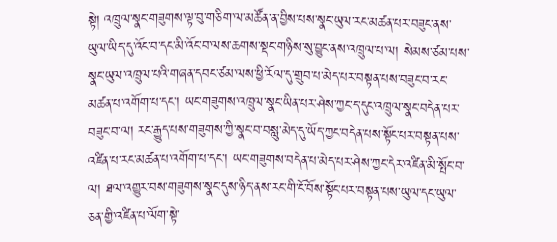སྟེ། འཁྲུལ་སྣང་གཟུགས་ལྟ་བུ་གཅིག་ལ་མཚོན་ན་བྱིས་པས་སྣང་ཡུལ་རང་མཚན་པར་བཟུང་ནས་ཡུལ་ཡིད་དུ་འོང་བ་དང་མི་འོང་བ་ལས་ཆགས་སྡང་གཉིས་སུ་བྱུང་ནས་འཁྲུལ་པ་ལ། སེམས་ཙམ་པས་སྣང་ཡུལ་འཁྲུལ་པའི་གཞན་དབང་ཙམ་ལས་ཕྱི་རོལ་དུ་གྲུབ་པ་མེད་པར་བསྟན་པས་བཟུང་བ་རང་མཚན་པ་འགོག་པ་དང་། ཡང་གཟུགས་འཁྲུལ་སྣང་ཡིན་པར་ཤེས་ཀྱང་ད་དུང་འཁྲུལ་སྣང་བདེན་པར་བཟུང་བ་ལ། རང་རྒྱུད་པས་གཟུགས་ཀྱི་སྣང་བ་བསླུ་མེད་དུ་ཡོད་ཀྱང་བདེན་པས་སྟོང་པར་བསྟན་པས་འཛིན་པ་རང་མཚན་པ་འགོག་པ་དང་། ཡང་གཟུགས་བདེན་པ་མེད་པར་ཤེས་ཀྱང་དེར་འཛིན་མི་སྤོང་བ་ལ། ཐལ་འགྱུར་བས་གཟུགས་སྣང་དུས་ཉིད་ནས་རང་གི་ངོ་བོས་སྟོང་པར་བསྟན་པས་ཡུལ་དང་ཡུལ་ཅན་གྱི་འཛིན་པ་ལོག་སྟེ་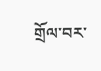གྲོལ་བར་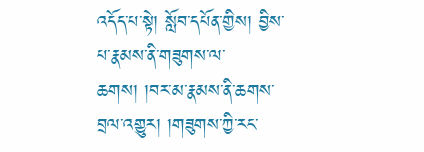འདོད་པ་སྟེ། སློབ་དཔོན་གྱིས། བྱིས་པ་རྣམས་ནི་གཟུགས་ལ་ཆགས། །བར་མ་རྣམས་ནི་ཆགས་བྲལ་འགྱུར། །གཟུགས་ཀྱི་རང་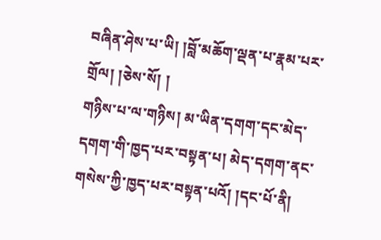བཞིན་ཤེས་པ་ཡི། །བློ་མཆོག་ལྡན་པ་རྣམ་པར་གྲོལ། །ཅེས་སོ། །
གཉིས་པ་ལ་གཉིས། མ་ཡིན་དགག་དང་མེད་དགག་གི་ཁྱད་པར་བསྟན་པ། མེད་དགག་ནང་གསེས་ཀྱི་ཁྱད་པར་བསྟན་པའོ། །དང་པོ་ནི།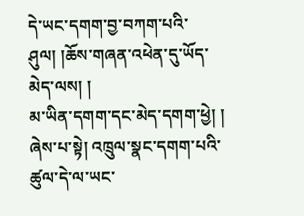དེ་ཡང་དགག་བྱ་བཀག་པའི་ཤུལ། །ཆོས་གཞན་འཕེན་དུ་ཡོད་མེད་ལས། །
མ་ཡིན་དགག་དང་མེད་དགག་ཕྱེ། །
ཞེས་པ་སྟེ། འཁྲུལ་སྣང་དགག་པའི་ཚུལ་དེ་ལ་ཡང་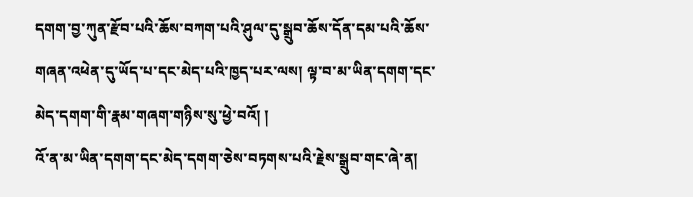དགག་བྱ་ཀུན་རྫོབ་པའི་ཆོས་བཀག་པའི་ཤུལ་དུ་སྒྲུབ་ཆོས་དོན་དམ་པའི་ཆོས་གཞན་འཕེན་དུ་ཡོད་པ་དང་མེད་པའི་ཁྱད་པར་ལས། ལྟ་བ་མ་ཡིན་དགག་དང་མེད་དགག་གི་རྣམ་གཞག་གཉིས་སུ་ཕྱེ་བའོ། །
འོ་ན་མ་ཡིན་དགག་དང་མེད་དགག་ཅེས་བཏགས་པའི་རྗེས་སྒྲུབ་གང་ཞེ་ན།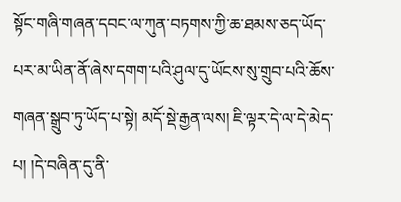སྟོང་གཞི་གཞན་དབང་ལ་ཀུན་བཏགས་ཀྱི་ཆ་ཐམས་ཅད་ཡོད་པར་མ་ཡིན་ནོ་ཞེས་དགག་པའི་ཤུལ་དུ་ཡོངས་སུ་གྲུབ་པའི་ཆོས་གཞན་སྒྲུབ་ཏུ་ཡོད་པ་སྟེ། མདོ་སྡེ་རྒྱན་ལས། ཇི་ལྟར་དེ་ལ་དེ་མེད་པ། །དེ་བཞིན་དུ་ནི་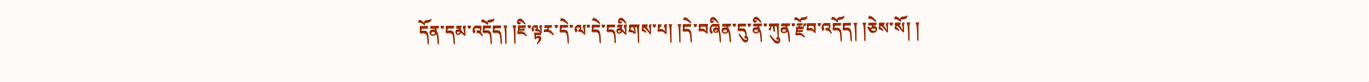དོན་དམ་འདོད། །ཇི་ལྟར་དེ་ལ་དེ་དམིགས་པ། །དེ་བཞིན་དུ་ནི་ཀུན་རྫོབ་འདོད། །ཅེས་སོ། །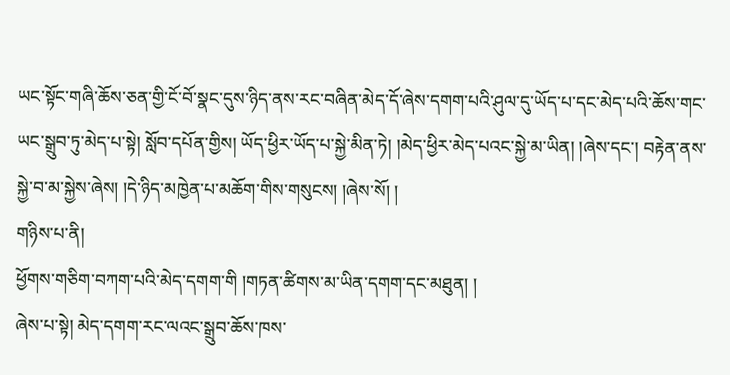ཡང་སྟོང་གཞི་ཆོས་ཅན་གྱི་ངོ་བོ་སྣང་དུས་ཉིད་ནས་རང་བཞིན་མེད་དོ་ཞེས་དགག་པའི་ཤུལ་དུ་ཡོད་པ་དང་མེད་པའི་ཆོས་གང་ཡང་སྒྲུབ་ཏུ་མེད་པ་སྟེ། སློབ་དཔོན་གྱིས། ཡོད་ཕྱིར་ཡོད་པ་སྐྱེ་མིན་ཏེ། །མེད་ཕྱིར་མེད་པའང་སྐྱེ་མ་ཡིན། །ཞེས་དང་། བརྟེན་ནས་སྐྱེ་བ་མ་སྐྱེས་ཞེས། །དེ་ཉིད་མཁྱེན་པ་མཆོག་གིས་གསུངས། །ཞེས་སོ། །
གཉིས་པ་ནི།
ཕྱོགས་གཅིག་བཀག་པའི་མེད་དགག་གི །གཏན་ཚིགས་མ་ཡིན་དགག་དང་མཐུན། །
ཞེས་པ་སྟེ། མེད་དགག་རང་ལའང་སྒྲུབ་ཆོས་ཁས་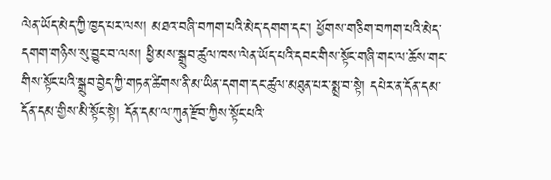ལེན་ཡོད་མེད་ཀྱི་ཁྱད་པར་ལས། མཐའ་བཞི་བཀག་པའི་མེད་དགག་དང་། ཕྱོགས་གཅིག་བཀག་པའི་མེད་དགག་གཉིས་སུ་བྱུང་བ་ལས། ཕྱི་མས་སྒྲུབ་ཚུལ་ཁས་ལེན་ཡོད་པའི་དབང་གིས་སྟོང་གཞི་གང་ལ་ཆོས་གང་གིས་སྟོང་པའི་སྒྲུབ་བྱེད་ཀྱི་གཏན་ཚིགས་ནི་མ་ཡིན་དགག་དང་ཚུལ་མཐུན་པར་སྨྲ་བ་སྟེ། དཔེར་ན་དོན་དམ་དོན་དམ་གྱིས་མི་སྟོང་སྟེ། དོན་དམ་ལ་ཀུན་རྫོབ་ཀྱིས་སྟོང་པའི་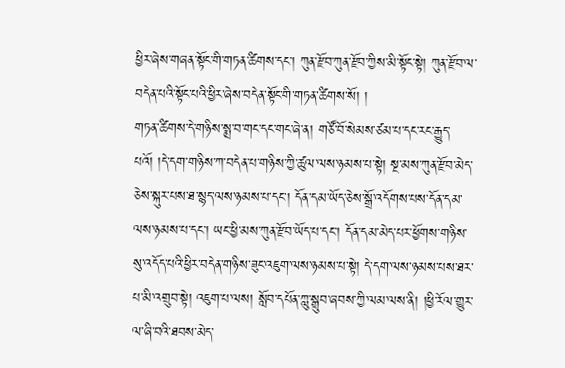ཕྱིར་ཞེས་གཞན་སྟོང་གི་གཏན་ཚིགས་དང་། ཀུན་རྫོབ་ཀུན་རྫོབ་ཀྱིས་མི་སྟོང་སྟེ། ཀུན་རྫོབ་ལ་བདེན་པའི་སྟོང་པའི་ཕྱིར་ཞེས་བདེན་སྟོང་གི་གཏན་ཚིགས་སོ། །
གཏན་ཚིགས་དེ་གཉིས་སྨྲ་བ་གང་དང་གང་ཞེ་ན། གཙོ་བོ་སེམས་ཙམ་པ་དང་རང་རྒྱུད་པའོ། །དེ་དག་གཉིས་ཀ་བདེན་པ་གཉིས་ཀྱི་ཚུལ་ལས་ཉམས་པ་སྟེ། སྔ་མས་ཀུན་རྫོབ་མེད་ཅེས་སྐུར་པས་ཐ་སྙད་ལས་ཉམས་པ་དང་། དོན་དམ་ཡོད་ཅེས་སྒྲོ་འདོགས་པས་དོན་དམ་ལས་ཉམས་པ་དང་། ཡང་ཕྱི་མས་ཀུན་རྫོབ་ཡོད་པ་དང་། དོན་དམ་མེད་པར་ཕྱོགས་གཉིས་སུ་འདོད་པའི་ཕྱིར་བདེན་གཉིས་ཟུང་འཇུག་ལས་ཉམས་པ་སྟེ། དེ་དག་ལས་ཉམས་པས་ཐར་པ་མི་འགྲུབ་སྟེ། འཇུག་པ་ལས། སློབ་དཔོན་ཀླུ་སྒྲུབ་ཞབས་ཀྱི་ལམ་ལས་ནི། །ཕྱི་རོལ་གྱུར་ལ་ཞི་བའི་ཐབས་མེད་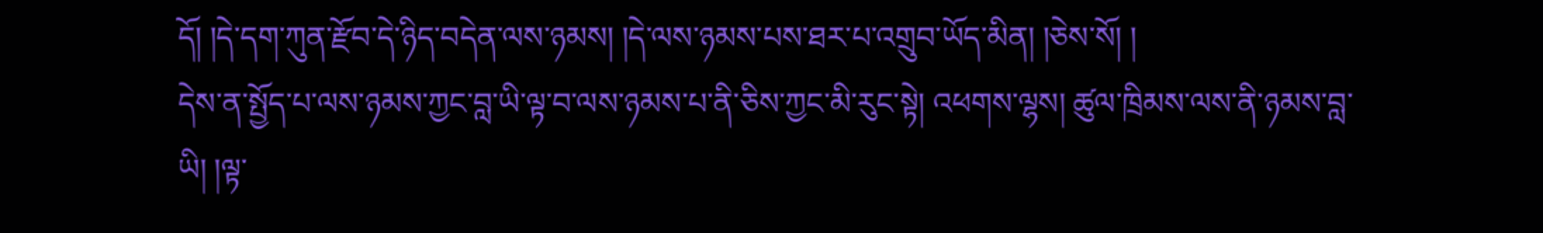དོ། །དེ་དག་ཀུན་རྫོབ་དེ་ཉིད་བདེན་ལས་ཉམས། །དེ་ལས་ཉམས་པས་ཐར་པ་འགྲུབ་ཡོད་མིན། །ཅེས་སོ། །
དེས་ན་སྤྱོད་པ་ལས་ཉམས་ཀྱང་བླ་ཡི་ལྟ་བ་ལས་ཉམས་པ་ནི་ཅིས་ཀྱང་མི་རུང་སྟེ། འཕགས་ལྷས། ཚུལ་ཁྲིམས་ལས་ནི་ཉམས་བླ་ཡི། །ལྟ་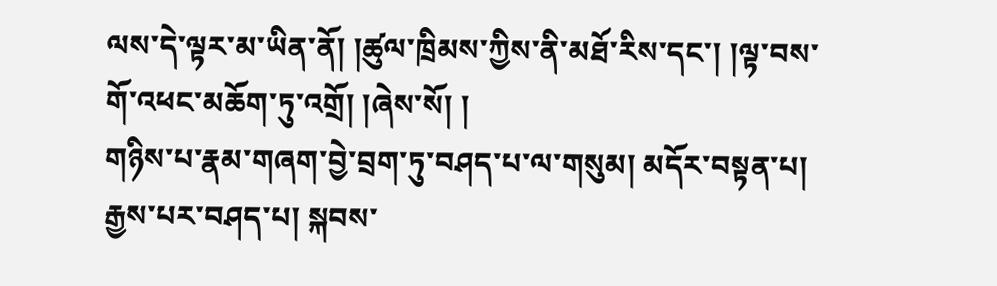ལས་དེ་ལྟར་མ་ཡིན་ནོ། །ཚུལ་ཁྲིམས་ཀྱིས་ནི་མཐོ་རིས་དང་། །ལྟ་བས་གོ་འཕང་མཆོག་ཏུ་འགྲོ། །ཞེས་སོ། །
གཉིས་པ་རྣམ་གཞག་བྱེ་བྲག་ཏུ་བཤད་པ་ལ་གསུམ། མདོར་བསྟན་པ། རྒྱས་པར་བཤད་པ། སྐབས་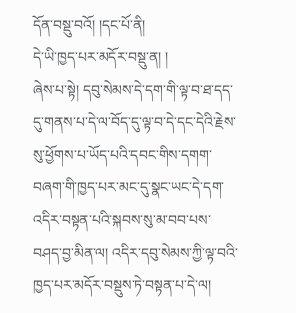དོན་བསྡུ་བའོ། །དང་པོ་ནི།
དེ་ཡི་ཁྱད་པར་མདོར་བསྡུ་ན། །
ཞེས་པ་སྟེ། དབུ་སེམས་དེ་དག་གི་ལྟ་བ་ཐ་དད་དུ་གནས་པ་དེ་ལ་བོད་དུ་ལྟ་བ་དེ་དང་དེའི་རྗེས་སུ་ཕྱོགས་པ་ཡོད་པའི་དབང་གིས་དགག་བཞག་གི་ཁྱད་པར་མང་དུ་སྣང་ཡང་དེ་དག་འདིར་བསྟན་པའི་སྐབས་སུ་མ་བབ་པས་བཤད་བྱ་མིན་ལ། འདིར་དབུ་སེམས་ཀྱི་ལྟ་བའི་ཁྱད་པར་མདོར་བསྡུས་ཏེ་བསྟན་པ་དེ་ལ།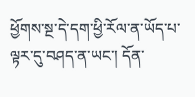ཕྱོགས་སྔ་དེ་དག་ཕྱི་རོལ་ན་ཡོད་པ་ལྟར་དུ་བཤད་ན་ཡང་། དོན་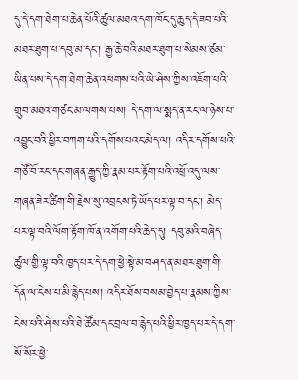དུ་དེ་དག་ཐེག་པ་ཆེན་པོའི་ཚུལ་མཐའ་དག་ཁོང་དུ་ཆུད་དེ་ཟབ་པའི་མཐར་ཐུག་པ་དབུ་མ་དང་། རྒྱ་ཆེ་བའི་མཐར་ཐུག་པ་སེམས་ཙམ་ཡིན་པས་དེ་དག་ཐེག་ཆེན་འཕགས་པའི་ཡེ་ཤེས་ཀྱིས་འཇོག་པའི་གྲུབ་མཐའ་གཙང་མ་ལགས་པས། དེ་དག་ལ་སྨད་ན་རང་ལ་ཉེས་པ་འབྱུང་བའི་ཕྱིར་བཀག་པའི་དགོས་པའང་མེད་ལ། འདིར་དགོས་པའི་གཙོ་བོ་རང་དང་གཞན་རྒྱུད་ཀྱི་རྣམ་པར་རྟོག་པའི་འཕྲོ་འདུ་ལས་གཞན་ཟེར་ཚིག་གི་རྗེས་སུ་འབྲངས་ཏེ་ཡོད་པར་ལྟ་བ་དང་། མེད་པར་ལྟ་བའི་ལོག་རྟོག་ཁོ་ན་འགོག་པའི་ཆེད་དུ། དབུ་མའི་བཞེད་ཚུལ་གྱི་ལྟ་བའི་ཁྱད་པར་དེ་དག་ཕྱེ་སྟེ་མ་བཤད་ན་མཐར་ཐུག་གི་དོན་ལ་ངེས་པ་མི་རྙེད་པས། འདིར་ཐོས་བསམ་བྱེད་པ་རྣམས་ཀྱིས་ངེས་པའི་ཤེས་པའི་ཐེ་ཚོམ་དང་བྲལ་བ་རྙེད་པའི་ཕྱིར་ཁྱད་པར་དེ་དག་སོ་སོར་ཕྱེ་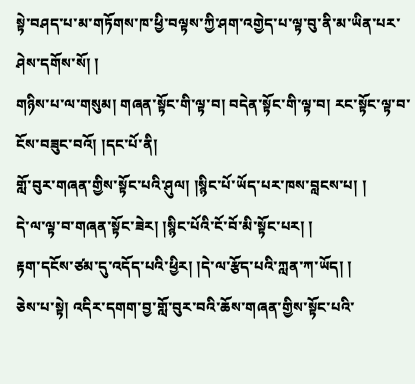སྟེ་བཤད་པ་མ་གཏོགས་ཁ་ཕྱི་བལྟས་ཀྱི་ཤག་འགྱེད་པ་ལྟ་བུ་ནི་མ་ཡིན་པར་ཤེས་དགོས་སོ། །
གཉིས་པ་ལ་གསུམ། གཞན་སྟོང་གི་ལྟ་བ། བདེན་སྟོང་གི་ལྟ་བ། རང་སྟོང་ལྟ་བ་ངོས་བཟུང་བའོ། །དང་པོ་ནི།
གློ་བུར་གཞན་གྱིས་སྟོང་པའི་ཤུལ། །སྙིང་པོ་ཡོད་པར་ཁས་བླངས་པ། །
དེ་ལ་ལྟ་བ་གཞན་སྟོང་ཟེར། །སྙིང་པོའི་ངོ་བོ་མི་སྟོང་པར། །
རྟག་དངོས་ཙམ་དུ་འདོད་པའི་ཕྱིར། །དེ་ལ་རྩོད་པའི་ཀླན་ཀ་ཡོད། །
ཅེས་པ་སྟེ། འདིར་དགག་བྱ་གློ་བུར་བའི་ཆོས་གཞན་གྱིས་སྟོང་པའི་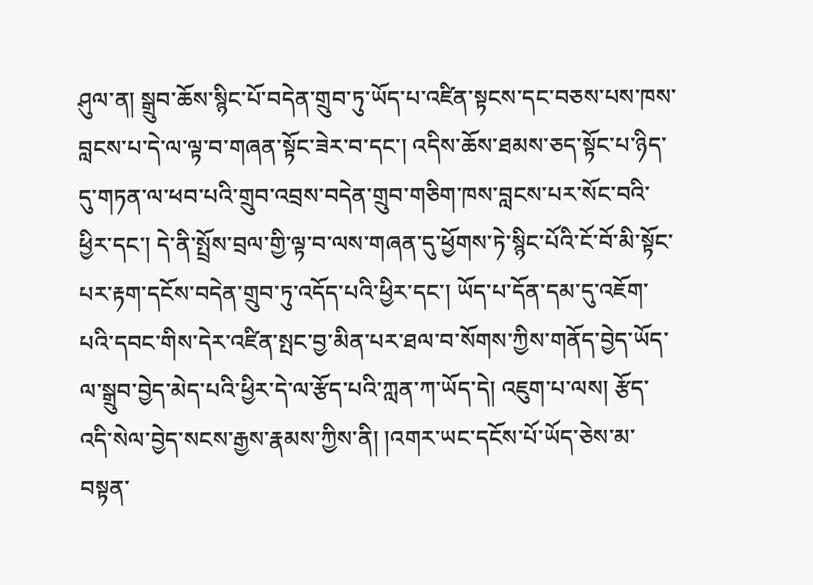ཤུལ་ན། སྒྲུབ་ཆོས་སྙིང་པོ་བདེན་གྲུབ་ཏུ་ཡོད་པ་འཛིན་སྟངས་དང་བཅས་པས་ཁས་བླངས་པ་དེ་ལ་ལྟ་བ་གཞན་སྟོང་ཟེར་བ་དང་། འདིས་ཆོས་ཐམས་ཅད་སྟོང་པ་ཉིད་དུ་གཏན་ལ་ཕབ་པའི་གྲུབ་འབྲས་བདེན་གྲུབ་གཅིག་ཁས་བླངས་པར་སོང་བའི་ཕྱིར་དང་། དེ་ནི་སྤྲོས་བྲལ་གྱི་ལྟ་བ་ལས་གཞན་དུ་ཕྱོགས་ཏེ་སྙིང་པོའི་ངོ་བོ་མི་སྟོང་པར་རྟག་དངོས་བདེན་གྲུབ་ཏུ་འདོད་པའི་ཕྱིར་དང་། ཡོད་པ་དོན་དམ་དུ་འཇོག་པའི་དབང་གིས་དེར་འཛིན་སྤང་བྱ་མིན་པར་ཐལ་བ་སོགས་ཀྱིས་གནོད་བྱེད་ཡོད་ལ་སྒྲུབ་བྱེད་མེད་པའི་ཕྱིར་དེ་ལ་རྩོད་པའི་ཀླན་ཀ་ཡོད་དེ། འཇུག་པ་ལས། རྩོད་འདི་སེལ་བྱེད་སངས་རྒྱས་རྣམས་ཀྱིས་ནི། །འགར་ཡང་དངོས་པོ་ཡོད་ཅེས་མ་བསྟན་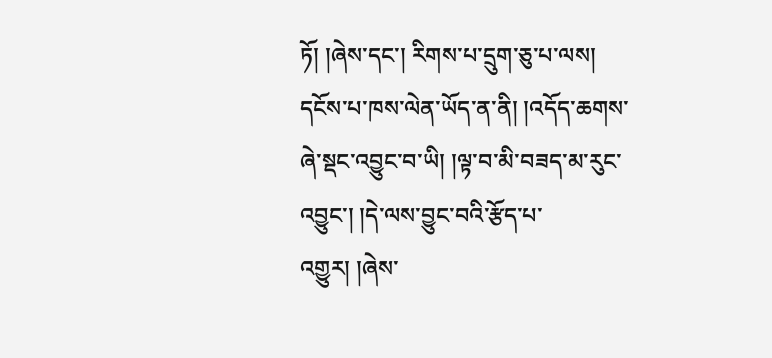ཏོ། །ཞེས་དང་། རིགས་པ་དྲུག་ཅུ་པ་ལས། དངོས་པ་ཁས་ལེན་ཡོད་ན་ནི། །འདོད་ཆགས་ཞེ་སྡང་འབྱུང་བ་ཡི། །ལྟ་བ་མི་བཟད་མ་རུང་འབྱུང་། །དེ་ལས་བྱུང་བའི་རྩོད་པ་འགྱུར། །ཞེས་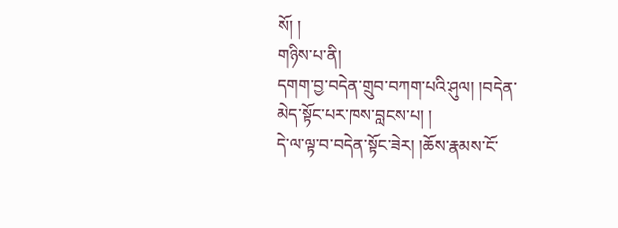སོ། །
གཉིས་པ་ནི།
དགག་བྱ་བདེན་གྲུབ་བཀག་པའི་ཤུལ། །བདེན་མེད་སྟོང་པར་ཁས་བླངས་པ། །
དེ་ལ་ལྟ་བ་བདེན་སྟོང་ཟེར། །ཆོས་རྣམས་ངོ་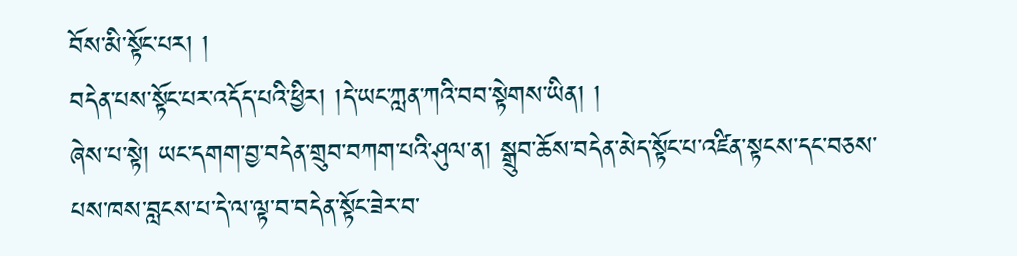བོས་མི་སྟོང་པར། །
བདེན་པས་སྟོང་པར་འདོད་པའི་ཕྱིར། །དེ་ཡང་ཀླན་ཀའི་བབ་སྟེགས་ཡིན། །
ཞེས་པ་སྟེ། ཡང་དགག་བྱ་བདེན་གྲུབ་བཀག་པའི་ཤུལ་ན། སྒྲུབ་ཆོས་བདེན་མེད་སྟོང་པ་འཛིན་སྟངས་དང་བཅས་པས་ཁས་བླངས་པ་དེ་ལ་ལྟ་བ་བདེན་སྟོང་ཟེར་བ་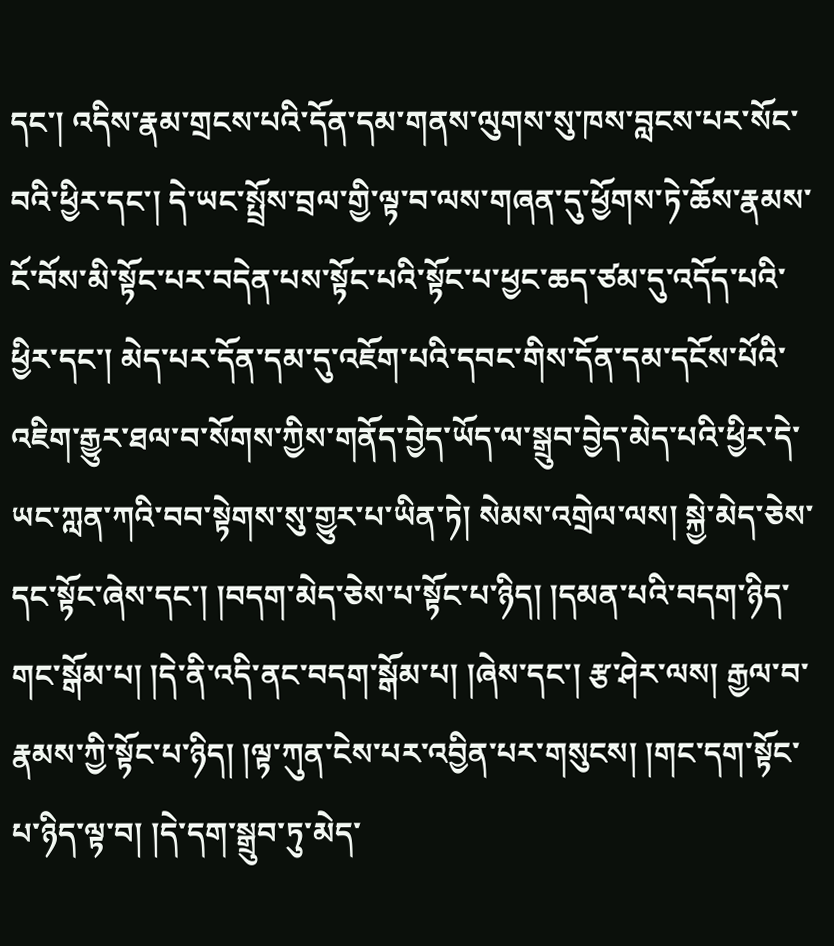དང་། འདིས་རྣམ་གྲངས་པའི་དོན་དམ་གནས་ལུགས་སུ་ཁས་བླངས་པར་སོང་བའི་ཕྱིར་དང་། དེ་ཡང་སྤྲོས་བྲལ་གྱི་ལྟ་བ་ལས་གཞན་དུ་ཕྱོགས་ཏེ་ཆོས་རྣམས་ངོ་བོས་མི་སྟོང་པར་བདེན་པས་སྟོང་པའི་སྟོང་པ་ཕྱང་ཆད་ཙམ་དུ་འདོད་པའི་ཕྱིར་དང་། མེད་པར་དོན་དམ་དུ་འཇོག་པའི་དབང་གིས་དོན་དམ་དངོས་པོའི་འཇིག་རྒྱུར་ཐལ་བ་སོགས་ཀྱིས་གནོད་བྱེད་ཡོད་ལ་སྒྲུབ་བྱེད་མེད་པའི་ཕྱིར་དེ་ཡང་ཀླན་ཀའི་བབ་སྟེགས་སུ་གྱུར་པ་ཡིན་ཏེ། སེམས་འགྲེལ་ལས། སྐྱེ་མེད་ཅེས་དང་སྟོང་ཞེས་དང་། །བདག་མེད་ཅེས་པ་སྟོང་པ་ཉིད། །དམན་པའི་བདག་ཉིད་གང་སྒོམ་པ། །དེ་ནི་འདི་ནང་བདག་སྒོམ་པ། །ཞེས་དང་། རྩ་ཤེར་ལས། རྒྱལ་བ་རྣམས་ཀྱི་སྟོང་པ་ཉིད། །ལྟ་ཀུན་ངེས་པར་འབྱིན་པར་གསུངས། །གང་དག་སྟོང་པ་ཉིད་ལྟ་བ། །དེ་དག་སྒྲུབ་ཏུ་མེད་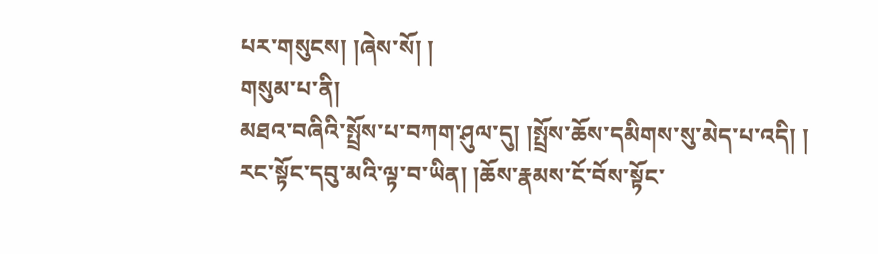པར་གསུངས། །ཞེས་སོ། །
གསུམ་པ་ནི།
མཐའ་བཞིའི་སྤྲོས་པ་བཀག་ཤུལ་དུ། །སྤྲོས་ཆོས་དམིགས་སུ་མེད་པ་འདི། །
རང་སྟོང་དབུ་མའི་ལྟ་བ་ཡིན། །ཆོས་རྣམས་ངོ་བོས་སྟོང་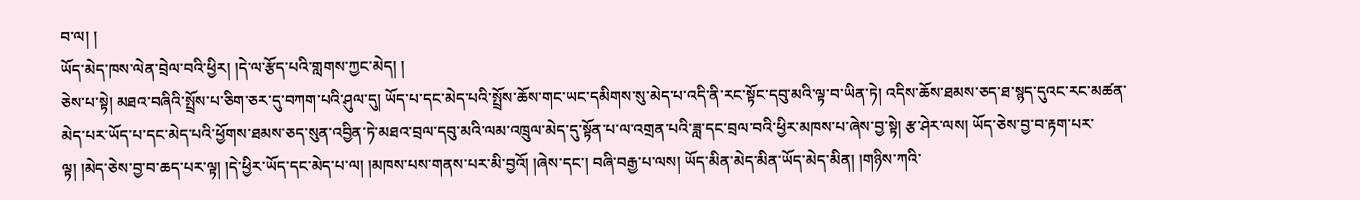བ་ལ། །
ཡོད་མེད་ཁས་ལེན་བྲེལ་བའི་ཕྱིར། །དེ་ལ་རྩོད་པའི་གླགས་ཀྱང་མེད། །
ཅེས་པ་སྟེ། མཐའ་བཞིའི་སྤྲོས་པ་ཅིག་ཅར་དུ་བཀག་པའི་ཤུལ་དུ། ཡོད་པ་དང་མེད་པའི་སྤྲོས་ཆོས་གང་ཡང་དམིགས་སུ་མེད་པ་འདི་ནི་རང་སྟོང་དབུ་མའི་ལྟ་བ་ཡིན་ཏེ། འདིས་ཆོས་ཐམས་ཅད་ཐ་སྙད་དུའང་རང་མཚན་མེད་པར་ཡོད་པ་དང་མེད་པའི་ཕྱོགས་ཐམས་ཅད་སུན་འབྱིན་ཏེ་མཐའ་བྲལ་དབུ་མའི་ལམ་འཁྲུལ་མེད་དུ་སྟོན་པ་ལ་འགྲན་པའི་ཟླ་དང་བྲལ་བའི་ཕྱིར་མཁས་པ་ཞེས་བྱ་སྟེ། རྩ་ཤེར་ལས། ཡོད་ཅེས་བྱ་བ་རྟག་པར་ལྟ། །མེད་ཅེས་བྱ་བ་ཆད་པར་ལྟ། །དེ་ཕྱིར་ཡོད་དང་མེད་པ་ལ། །མཁས་པས་གནས་པར་མི་བྱའོ། །ཞེས་དང་། བཞི་བརྒྱ་པ་ལས། ཡོད་མིན་མེད་མིན་ཡོད་མེད་མིན། །གཉིས་ཀའི་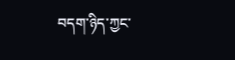བདག་ཉིད་ཀྱང་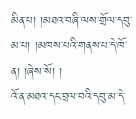མིན་པ། །མཐའ་བཞི་ལས་གྲོལ་དབུ་མ་པ། །མཁས་པའི་གནས་པ་དེ་ཁོ་ན། །ཞེས་སོ། །
འོ་ན་མཐའ་དང་བྲལ་བའི་དབུ་མ་དེ་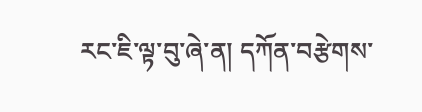རང་ཇི་ལྟ་བུ་ཞེ་ན། དཀོན་བརྩེགས་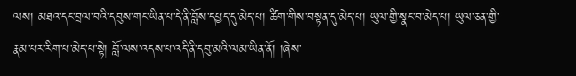ལས། མཐའ་དང་བྲལ་བའི་དབུས་གང་ཡིན་པ་དེ་ནི་བློས་དཔྱད་དུ་མེད་པ། ཚིག་གིས་བསྟན་དུ་མེད་པ། ཡུལ་གྱི་སྣང་བ་མེད་པ། ཡུལ་ཅན་གྱི་རྣམ་པར་རིག་པ་མེད་པ་སྟེ། བློ་ལས་འདས་པ་འདི་ནི་དབུ་མའི་ལམ་ཡིན་ནོ། །ཞེས་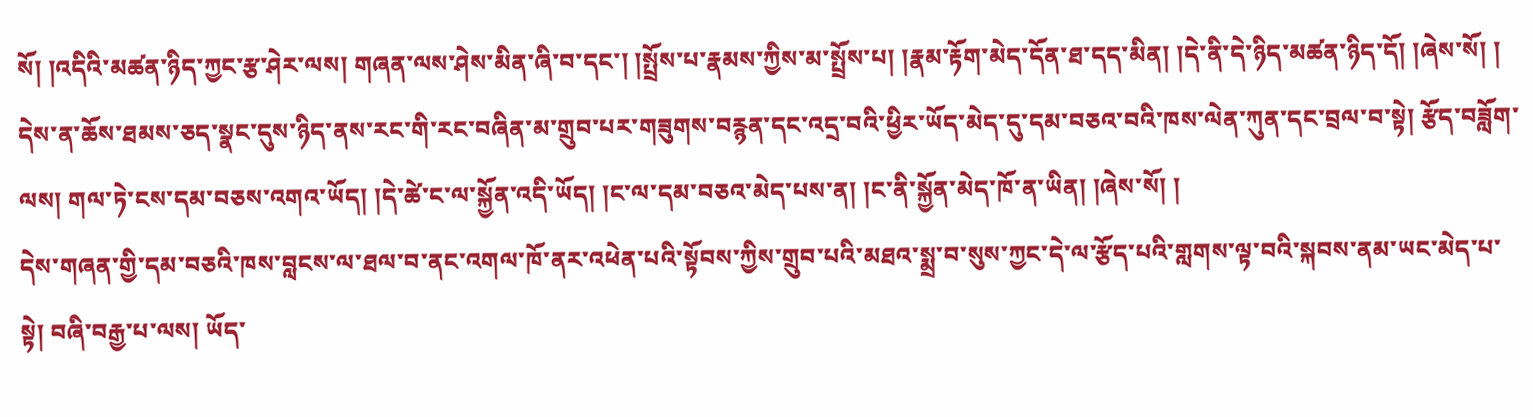སོ། །འདིའི་མཚན་ཉིད་ཀྱང་རྩ་ཤེར་ལས། གཞན་ལས་ཤེས་མིན་ཞི་བ་དང་། །སྤྲོས་པ་རྣམས་ཀྱིས་མ་སྤྲོས་པ། །རྣམ་རྟོག་མེད་དོན་ཐ་དད་མིན། །དེ་ནི་དེ་ཉིད་མཚན་ཉིད་དོ། །ཞེས་སོ། །
དེས་ན་ཆོས་ཐམས་ཅད་སྣང་དུས་ཉིད་ནས་རང་གི་རང་བཞིན་མ་གྲུབ་པར་གཟུགས་བརྙན་དང་འདྲ་བའི་ཕྱིར་ཡོད་མེད་དུ་དམ་བཅའ་བའི་ཁས་ལེན་ཀུན་དང་བྲལ་བ་སྟེ། རྩོད་བཟློག་ལས། གལ་ཏེ་ངས་དམ་བཅས་འགའ་ཡོད། །དེ་ཚེ་ང་ལ་སྐྱོན་འདི་ཡོད། །ང་ལ་དམ་བཅའ་མེད་པས་ན། །ང་ནི་སྐྱོན་མེད་ཁོ་ན་ཡིན། །ཞེས་སོ། །
དེས་གཞན་གྱི་དམ་བཅའི་ཁས་བླངས་ལ་ཐལ་བ་ནང་འགལ་ཁོ་ནར་འཕེན་པའི་སྟོབས་ཀྱིས་གྲུབ་པའི་མཐའ་སྨྲ་བ་སུས་ཀྱང་དེ་ལ་རྩོད་པའི་གླགས་ལྟ་བའི་སྐབས་ནམ་ཡང་མེད་པ་སྟེ། བཞི་བརྒྱ་པ་ལས། ཡོད་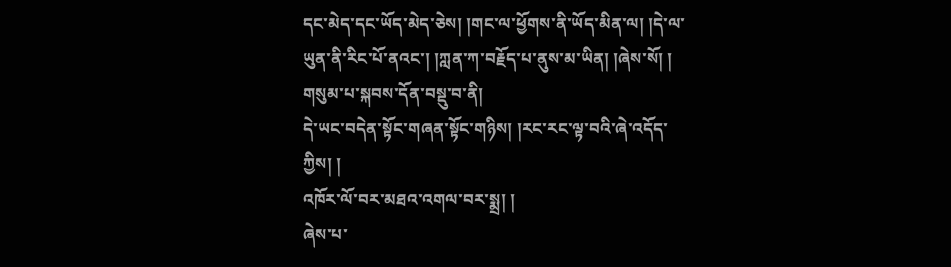དང་མེད་དང་ཡོད་མེད་ཅེས། །གང་ལ་ཕྱོགས་ནི་ཡོད་མིན་ལ། །དེ་ལ་ཡུན་ནི་རིང་པོ་ནའང་། །ཀླན་ཀ་བརྗོད་པ་ནུས་མ་ཡིན། །ཞེས་སོ། །
གསུམ་པ་སྐབས་དོན་བསྡུ་བ་ནི།
དེ་ཡང་བདེན་སྟོང་གཞན་སྟོང་གཉིས། །རང་རང་ལྟ་བའི་ཞེ་འདོད་ཀྱིས། །
འཁོར་ལོ་བར་མཐའ་འགལ་བར་སྨྲ། །
ཞེས་པ་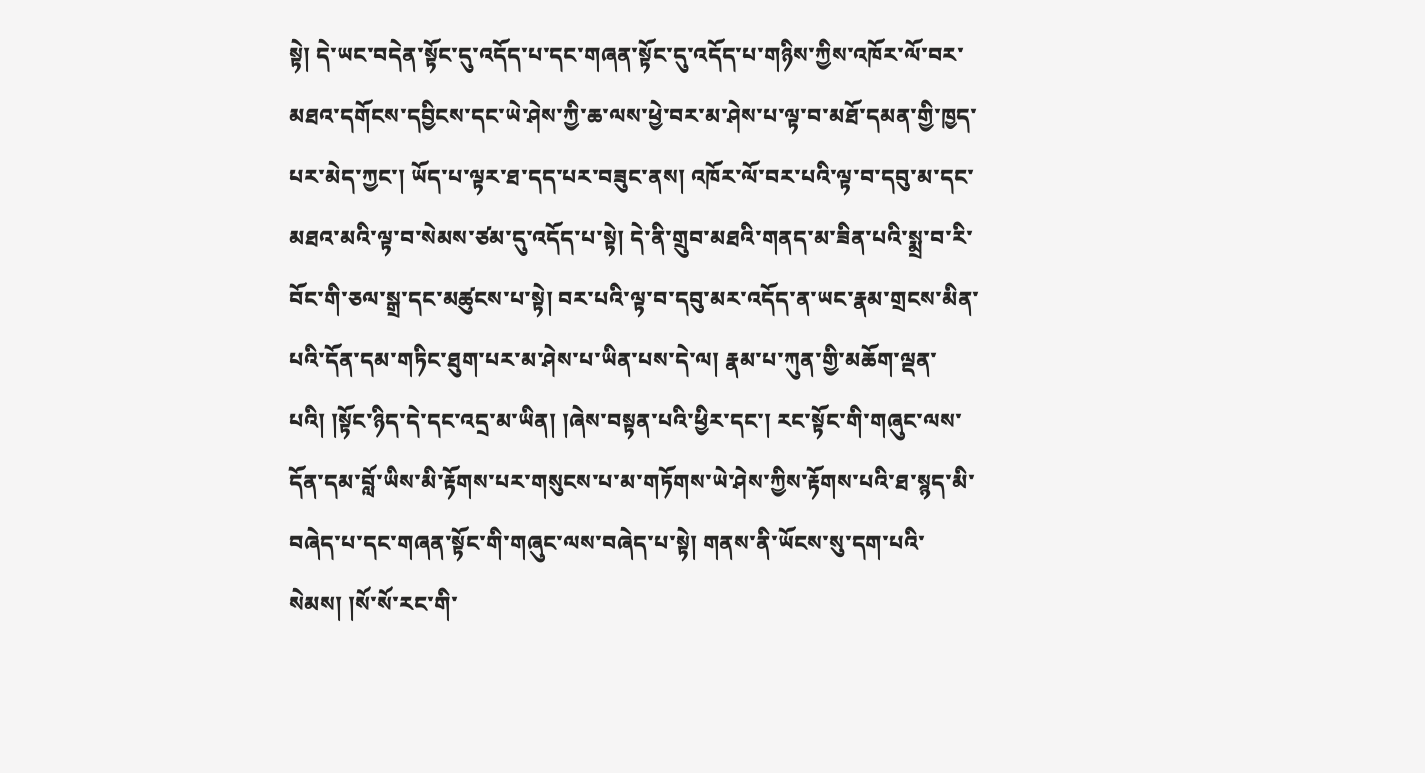སྟེ། དེ་ཡང་བདེན་སྟོང་དུ་འདོད་པ་དང་གཞན་སྟོང་དུ་འདོད་པ་གཉིས་ཀྱིས་འཁོར་ལོ་བར་མཐའ་དགོངས་དབྱིངས་དང་ཡེ་ཤེས་ཀྱི་ཆ་ལས་ཕྱེ་བར་མ་ཤེས་པ་ལྟ་བ་མཐོ་དམན་གྱི་ཁྱད་པར་མེད་ཀྱང་། ཡོད་པ་ལྟར་ཐ་དད་པར་བཟུང་ནས། འཁོར་ལོ་བར་པའི་ལྟ་བ་དབུ་མ་དང་མཐའ་མའི་ལྟ་བ་སེམས་ཙམ་དུ་འདོད་པ་སྟེ། དེ་ནི་གྲུབ་མཐའི་གནད་མ་ཟིན་པའི་སྨྲ་བ་རི་བོང་གི་ཅལ་སྒྲ་དང་མཚུངས་པ་སྟེ། བར་པའི་ལྟ་བ་དབུ་མར་འདོད་ན་ཡང་རྣམ་གྲངས་མིན་པའི་དོན་དམ་གཏིང་ཐུག་པར་མ་ཤེས་པ་ཡིན་པས་དེ་ལ། རྣམ་པ་ཀུན་གྱི་མཆོག་ལྡན་པའི། །སྟོང་ཉིད་དེ་དང་འདྲ་མ་ཡིན། །ཞེས་བསྟན་པའི་ཕྱིར་དང་། རང་སྟོང་གི་གཞུང་ལས་དོན་དམ་བློ་ཡིས་མི་རྟོགས་པར་གསུངས་པ་མ་གཏོགས་ཡེ་ཤེས་ཀྱིས་རྟོགས་པའི་ཐ་སྙད་མི་བཞེད་པ་དང་གཞན་སྟོང་གི་གཞུང་ལས་བཞེད་པ་སྟེ། གནས་ནི་ཡོངས་སུ་དག་པའི་སེམས། །སོ་སོ་རང་གི་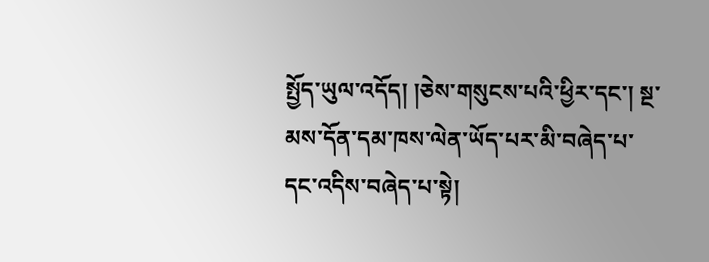སྤྱོད་ཡུལ་འདོད། །ཅེས་གསུངས་པའི་ཕྱིར་དང་། སྔ་མས་དོན་དམ་ཁས་ལེན་ཡོད་པར་མི་བཞེད་པ་དང་འདིས་བཞེད་པ་སྟེ།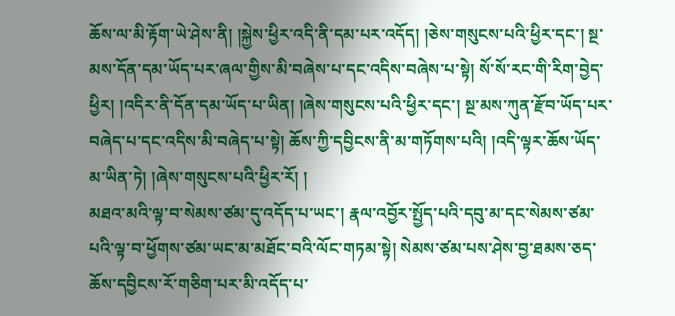ཆོས་ལ་མི་རྟོག་ཡེ་ཤེས་ནི། །སྐྱེས་ཕྱིར་འདི་ནི་དམ་པར་འདོད། །ཅེས་གསུངས་པའི་ཕྱིར་དང་། སྔ་མས་དོན་དམ་ཡོད་པར་ཞལ་གྱིས་མི་བཞེས་པ་དང་འདིས་བཞེས་པ་སྟེ། སོ་སོ་རང་གི་རིག་བྱེད་ཕྱིར། །འདིར་ནི་དོན་དམ་ཡོད་པ་ཡིན། །ཞེས་གསུངས་པའི་ཕྱིར་དང་། སྔ་མས་ཀུན་རྫོབ་ཡོད་པར་བཞེད་པ་དང་འདིས་མི་བཞེད་པ་སྟེ། ཆོས་ཀྱི་དབྱིངས་ནི་མ་གཏོགས་པའི། །འདི་ལྟར་ཆོས་ཡོད་མ་ཡིན་ཏེ། །ཞེས་གསུངས་པའི་ཕྱིར་རོ། །
མཐའ་མའི་ལྟ་བ་སེམས་ཙམ་དུ་འདོད་པ་ཡང་། རྣལ་འབྱོར་སྤྱོད་པའི་དབུ་མ་དང་སེམས་ཙམ་པའི་ལྟ་བ་ཕྱོགས་ཙམ་ཡང་མ་མཐོང་བའི་ལོང་གཏམ་སྟེ། སེམས་ཙམ་པས་ཤེས་བྱ་ཐམས་ཅད་ཆོས་དབྱིངས་རོ་གཅིག་པར་མི་འདོད་པ་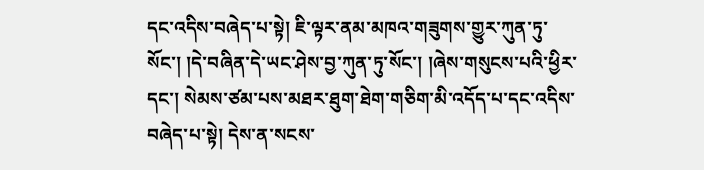དང་འདིས་བཞེད་པ་སྟེ། ཇི་ལྟར་ནམ་མཁའ་གཟུགས་གྱུར་ཀུན་ཏུ་སོང་། །དེ་བཞིན་དེ་ཡང་ཤེས་བྱ་ཀུན་ཏུ་སོང་། །ཞེས་གསུངས་པའི་ཕྱིར་དང་། སེམས་ཙམ་པས་མཐར་ཐུག་ཐེག་གཅིག་མི་འདོད་པ་དང་འདིས་བཞེད་པ་སྟེ། དེས་ན་སངས་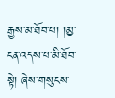རྒྱས་མ་ཐོབ་པ། །མྱ་ངན་འདས་པ་མི་ཐོབ་སྟེ། ཞེས་གསུངས་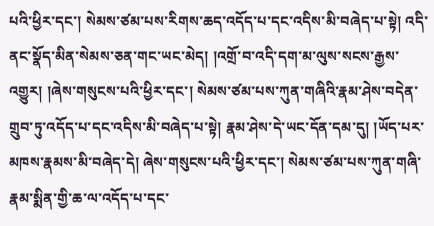པའི་ཕྱིར་དང་། སེམས་ཙམ་པས་རིགས་ཆད་འདོད་པ་དང་འདིས་མི་བཞེད་པ་སྟེ། འདི་ནང་སྣོད་མིན་སེམས་ཅན་གང་ཡང་མེད། །འགྲོ་བ་འདི་དག་མ་ལུས་སངས་རྒྱས་འགྱུར། །ཞེས་གསུངས་པའི་ཕྱིར་དང་། སེམས་ཙམ་པས་ཀུན་གཞིའི་རྣམ་ཤེས་བདེན་གྲུབ་ཏུ་འདོད་པ་དང་འདིས་མི་བཞེད་པ་སྟེ། རྣམ་ཤེས་དེ་ཡང་དོན་དམ་དུ། །ཡོད་པར་མཁས་རྣམས་མི་བཞེད་དེ། ཞེས་གསུངས་པའི་ཕྱིར་དང་། སེམས་ཙམ་པས་ཀུན་གཞི་རྣམ་སྨིན་གྱི་ཆ་ལ་འདོད་པ་དང་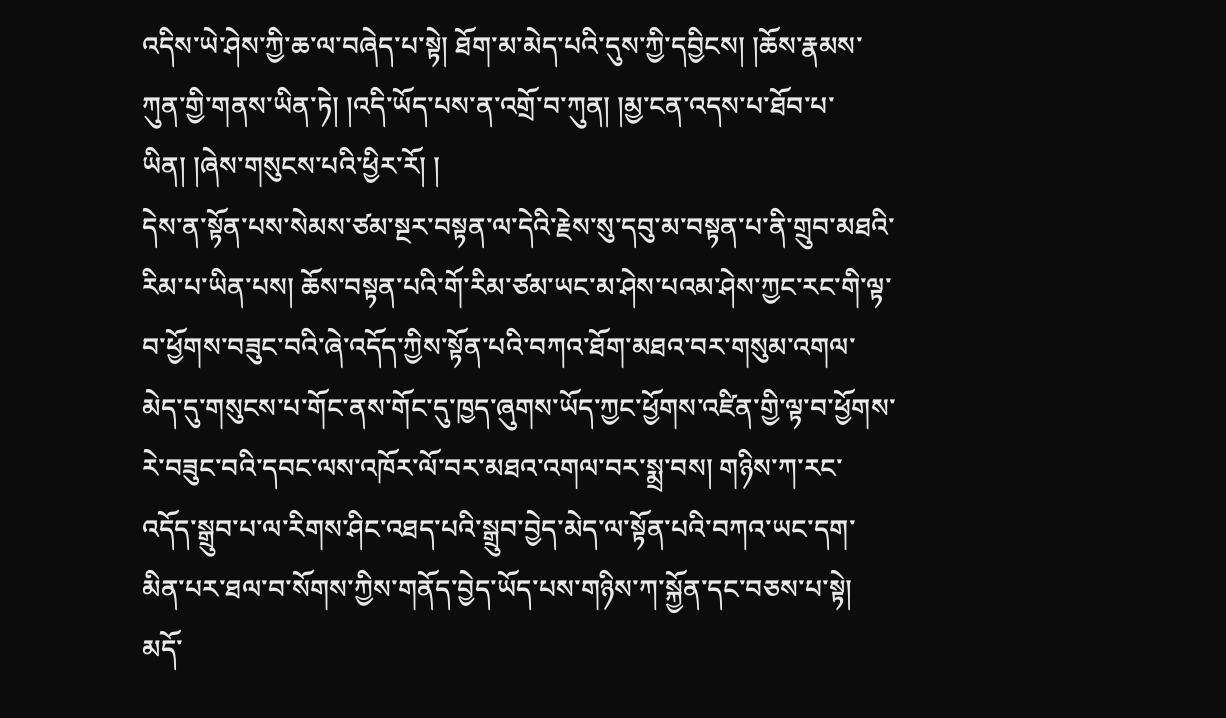འདིས་ཡེ་ཤེས་ཀྱི་ཆ་ལ་བཞེད་པ་སྟེ། ཐོག་མ་མེད་པའི་དུས་ཀྱི་དབྱིངས། །ཆོས་རྣམས་ཀུན་གྱི་གནས་ཡིན་ཏེ། །འདི་ཡོད་པས་ན་འགྲོ་བ་ཀུན། །མྱ་ངན་འདས་པ་ཐོབ་པ་ཡིན། །ཞེས་གསུངས་པའི་ཕྱིར་རོ། །
དེས་ན་སྟོན་པས་སེམས་ཙམ་སྔར་བསྟན་ལ་དེའི་རྗེས་སུ་དབུ་མ་བསྟན་པ་ནི་གྲུབ་མཐའི་རིམ་པ་ཡིན་པས། ཆོས་བསྟན་པའི་གོ་རིམ་ཙམ་ཡང་མ་ཤེས་པའམ་ཤེས་ཀྱང་རང་གི་ལྟ་བ་ཕྱོགས་བཟུང་བའི་ཞེ་འདོད་ཀྱིས་སྟོན་པའི་བཀའ་ཐོག་མཐའ་བར་གསུམ་འགལ་མེད་དུ་གསུངས་པ་གོང་ནས་གོང་དུ་ཁྱད་ཞུགས་ཡོད་ཀྱང་ཕྱོགས་འཛིན་གྱི་ལྟ་བ་ཕྱོགས་རེ་བཟུང་བའི་དབང་ལས་འཁོར་ལོ་བར་མཐའ་འགལ་བར་སྨྲ་བས། གཉིས་ཀ་རང་འདོད་སྒྲུབ་པ་ལ་རིགས་ཤིང་འཐད་པའི་སྒྲུབ་བྱེད་མེད་ལ་སྟོན་པའི་བཀའ་ཡང་དག་མིན་པར་ཐལ་བ་སོགས་ཀྱིས་གནོད་བྱེད་ཡོད་པས་གཉིས་ཀ་སྐྱོན་དང་བཅས་པ་སྟེ། མདོ་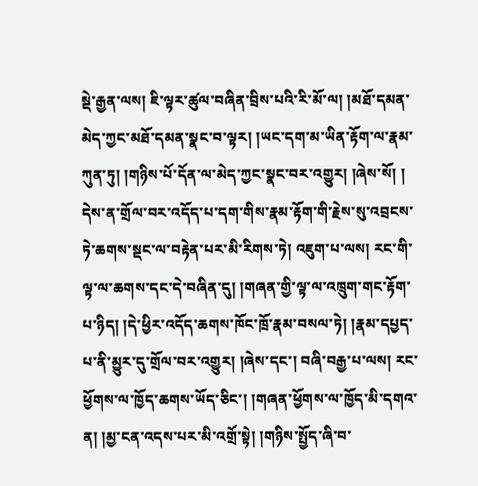སྡེ་རྒྱན་ལས། ཇི་ལྟར་ཚུལ་བཞིན་བྲིས་པའི་རི་མོ་ལ། །མཐོ་དམན་མེད་ཀྱང་མཐོ་དམན་སྣང་བ་ལྟར། །ཡང་དག་མ་ཡིན་རྟོག་ལ་རྣམ་ཀུན་ཏུ། །གཉིས་པོ་དོན་ལ་མེད་ཀྱང་སྣང་བར་འགྱུར། །ཞེས་སོ། །
དེས་ན་གྲོལ་བར་འདོད་པ་དག་གིས་རྣམ་རྟོག་གི་རྗེས་སུ་འབྲངས་ཏེ་ཆགས་སྡང་ལ་བརྟེན་པར་མི་རིགས་ཏེ། འཇུག་པ་ལས། རང་གི་ལྟ་ལ་ཆགས་དང་དེ་བཞིན་དུ། །གཞན་གྱི་ལྟ་ལ་འཁྲུག་གང་རྟོག་པ་ཉིད། །དེ་ཕྱིར་འདོད་ཆགས་ཁོང་ཁྲོ་རྣམ་བསལ་ཏེ། །རྣམ་དཔྱད་པ་ནི་མྱུར་དུ་གྲོལ་བར་འགྱུར། །ཞེས་དང་། བཞི་བརྒྱ་པ་ལས། རང་ཕྱོགས་ལ་ཁྱོད་ཆགས་ཡོད་ཅིང་། །གཞན་ཕྱོགས་ལ་ཁྱོད་མི་དགའ་ན། །མྱ་ངན་འདས་པར་མི་འགྲོ་སྟེ། །གཉིས་སྤྱོད་ཞི་བ་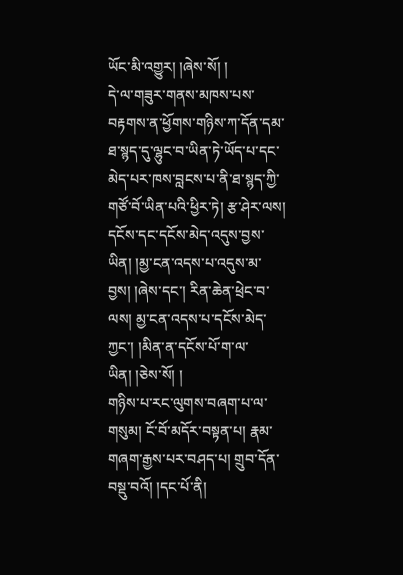ཡོང་མི་འགྱུར། །ཞེས་སོ། །
དེ་ལ་གཟུར་གནས་མཁས་པས་བརྟགས་ན་ཕྱོགས་གཉིས་ཀ་དོན་དམ་ཐ་སྙད་དུ་ལྷུང་བ་ཡིན་ཏེ་ཡོད་པ་དང་མེད་པར་ཁས་བླངས་པ་ནི་ཐ་སྙད་ཀྱི་གཙོ་བོ་ཡིན་པའི་ཕྱིར་ཏེ། རྩ་ཤེར་ལས། དངོས་དང་དངོས་མེད་འདུས་བྱས་ཡིན། །མྱ་ངན་འདས་པ་འདུས་མ་བྱས། །ཞེས་དང་། རིན་ཆེན་ཕྲེང་བ་ལས། མྱ་ངན་འདས་པ་དངོས་མེད་ཀྱང་། །མིན་ན་དངོས་པོ་ག་ལ་ཡིན། །ཅེས་སོ། །
གཉིས་པ་རང་ལུགས་བཞག་པ་ལ་གསུམ། ངོ་བོ་མདོར་བསྟན་པ། རྣམ་གཞག་རྒྱས་པར་བཤད་པ། གྲུབ་དོན་བསྡུ་བའོ། །དང་པོ་ནི།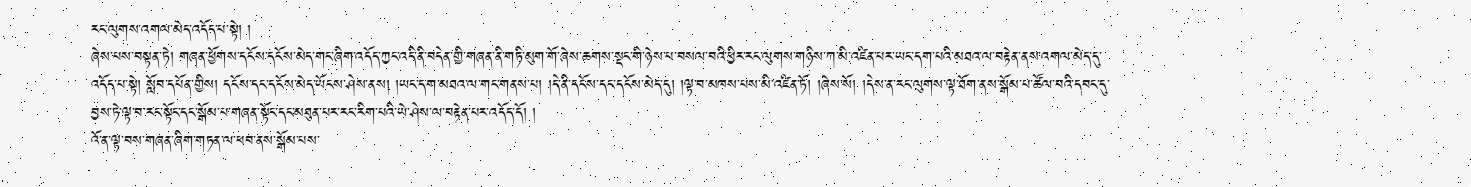རང་ལུགས་འགལ་མེད་འདོད་པ་སྟེ། །
ཞེས་པས་བསྟན་ཏེ། གཞན་ཕྱོགས་དངོས་དངོས་མེད་གང་ཞིག་འདོད་ཀྱང་འདི་ནི་བདེན་གྱི་གཞན་ནི་གཏི་མུག་གོ་ཞེས་ཆགས་སྡང་གི་ཉེས་པ་བསལ་བའི་ཕྱིར་རང་ལུགས་གཉིས་ཀ་མི་འཛིན་པར་ཡང་དག་པའི་མཐའ་ལ་བརྟེན་ནས་འགལ་མེད་དུ་འདོད་པ་སྟེ། སློབ་དཔོན་གྱིས། དངོས་དང་དངོས་མེད་ཡོངས་ཤེས་ནས། །ཡང་དག་མཐའ་ལ་གང་གནས་པ། །དེ་ནི་དངོས་དང་དངོས་མེད་དུ། །ལྟ་བ་མཁས་པས་མི་འཛིན་ཏོ། །ཞེས་སོ། །དེས་ན་རང་ལུགས་ལྟ་ཐོག་ནས་སྒོམ་པ་ཚོལ་བའི་དབང་དུ་བྱས་ཏེ་ལྟ་བ་རང་སྟོང་དང་སྒོམ་པ་གཞན་སྟོང་དང་མཐུན་པར་རང་རིག་པའི་ཡེ་ཤེས་ལ་བརྟེན་པར་འདོད་དོ། །
འོ་ན་ལྟ་བས་གཞན་ཞིག་གཏན་ལ་ཕབ་ནས་སྒོམ་པས་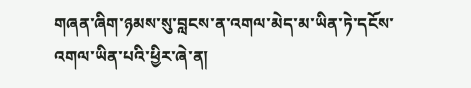གཞན་ཞིག་ཉམས་སུ་བླངས་ན་འགལ་མེད་མ་ཡིན་ཏེ་དངོས་འགལ་ཡིན་པའི་ཕྱིར་ཞེ་ན།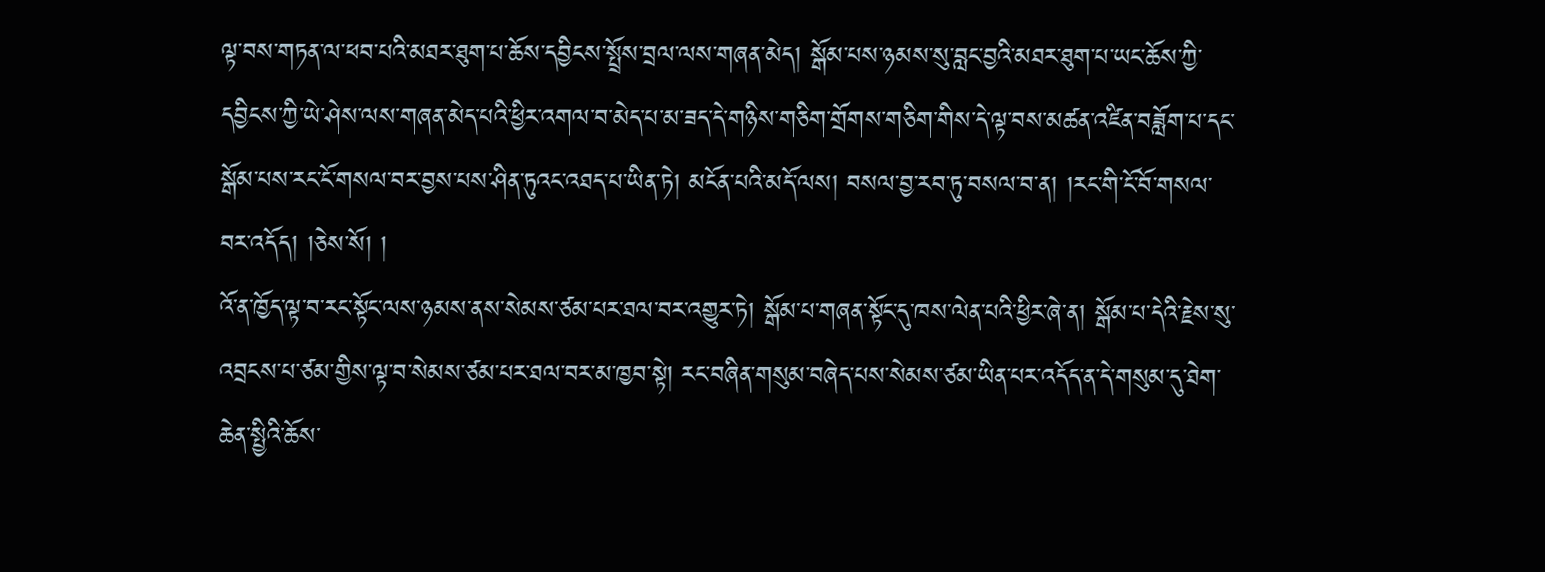ལྟ་བས་གཏན་ལ་ཕབ་པའི་མཐར་ཐུག་པ་ཆོས་དབྱིངས་སྤྲོས་བྲལ་ལས་གཞན་མེད། སྒོམ་པས་ཉམས་སུ་བླང་བྱའི་མཐར་ཐུག་པ་ཡང་ཆོས་ཀྱི་དབྱིངས་ཀྱི་ཡེ་ཤེས་ལས་གཞན་མེད་པའི་ཕྱིར་འགལ་བ་མེད་པ་མ་ཟད་དེ་གཉིས་གཅིག་གྲོགས་གཅིག་གིས་དེ་ལྟ་བས་མཚན་འཛིན་བཟློག་པ་དང་སྒོམ་པས་རང་ངོ་གསལ་བར་བྱས་པས་ཤིན་ཏུའང་འཐད་པ་ཡིན་ཏེ། མངོན་པའི་མདོ་ལས། བསལ་བྱ་རབ་ཏུ་བསལ་བ་ན། །རང་གི་ངོ་བོ་གསལ་བར་འདོད། །ཅེས་སོ། །
འོ་ན་ཁྱོད་ལྟ་བ་རང་སྟོང་ལས་ཉམས་ནས་སེམས་ཙམ་པར་ཐལ་བར་འགྱུར་ཏེ། སྒོམ་པ་གཞན་སྟོང་དུ་ཁས་ལེན་པའི་ཕྱིར་ཞེ་ན། སྒོམ་པ་དེའི་རྗེས་སུ་འབྲངས་པ་ཙམ་གྱིས་ལྟ་བ་སེམས་ཙམ་པར་ཐལ་བར་མ་ཁྱབ་སྟེ། རང་བཞིན་གསུམ་བཞེད་པས་སེམས་ཙམ་ཡིན་པར་འདོད་ན་དེ་གསུམ་དུ་ཐེག་ཆེན་སྤྱིའི་ཆོས་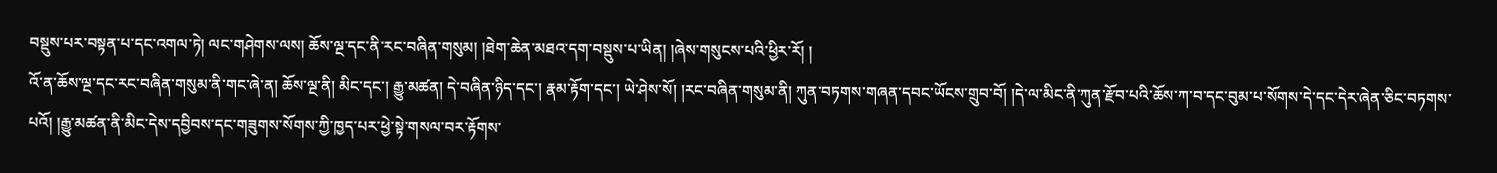བསྡུས་པར་བསྟན་པ་དང་འགལ་ཏེ། ལང་གཤེགས་ལས། ཆོས་ལྔ་དང་ནི་རང་བཞིན་གསུམ། །ཐེག་ཆེན་མཐའ་དག་བསྡུས་པ་ཡིན། །ཞེས་གསུངས་པའི་ཕྱིར་རོ། །
འོ་ན་ཆོས་ལྔ་དང་རང་བཞིན་གསུམ་ནི་གང་ཞེ་ན། ཆོས་ལྔ་ནི། མིང་དང་། རྒྱུ་མཚན། དེ་བཞིན་ཉིད་དང་། རྣམ་རྟོག་དང་། ཡེ་ཤེས་སོ། །རང་བཞིན་གསུམ་ནི། ཀུན་བཏགས་གཞན་དབང་ཡོངས་གྲུབ་བོ། །དེ་ལ་མིང་ནི་ཀུན་རྫོབ་པའི་ཆོས་ཀ་བ་དང་བུམ་པ་སོགས་དེ་དང་དེར་ཞེན་ཅིང་བཏགས་པའོ། །རྒྱུ་མཚན་ནི་མིང་དེས་དབྱིབས་དང་གཟུགས་སོགས་ཀྱི་ཁྱད་པར་ཕྱེ་སྟེ་གསལ་བར་རྟོགས་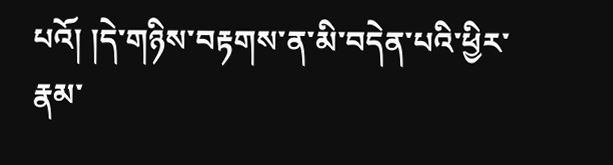པའོ། །དེ་གཉིས་བརྟགས་ན་མི་བདེན་པའི་ཕྱིར་རྣམ་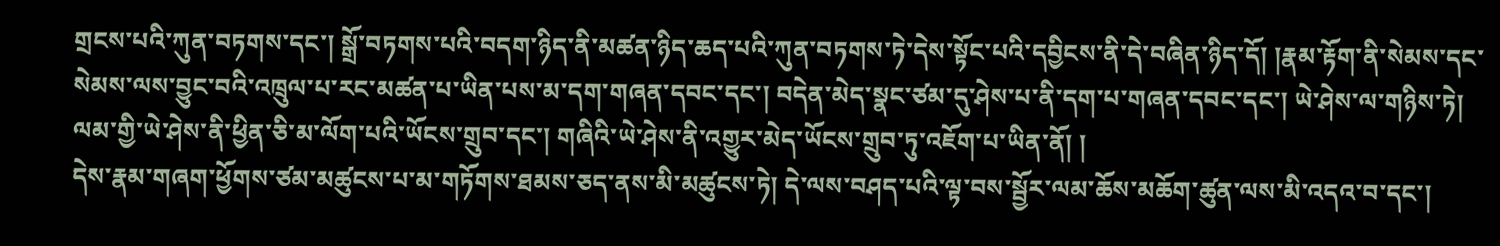གྲངས་པའི་ཀུན་བཏགས་དང་། སྒྲོ་བཏགས་པའི་བདག་ཉིད་ནི་མཚན་ཉིད་ཆད་པའི་ཀུན་བཏགས་ཏེ་དེས་སྟོང་པའི་དབྱིངས་ནི་དེ་བཞིན་ཉིད་དོ། །རྣམ་རྟོག་ནི་སེམས་དང་སེམས་ལས་བྱུང་བའི་འཁྲུལ་པ་རང་མཚན་པ་ཡིན་པས་མ་དག་གཞན་དབང་དང་། བདེན་མེད་སྣང་ཙམ་དུ་ཤེས་པ་ནི་དག་པ་གཞན་དབང་དང་། ཡེ་ཤེས་ལ་གཉིས་ཏེ། ལམ་གྱི་ཡེ་ཤེས་ནི་ཕྱིན་ཅི་མ་ལོག་པའི་ཡོངས་གྲུབ་དང་། གཞིའི་ཡེ་ཤེས་ནི་འགྱུར་མེད་ཡོངས་གྲུབ་ཏུ་འཇོག་པ་ཡིན་ནོ། །
དེས་རྣམ་གཞག་ཕྱོགས་ཙམ་མཚུངས་པ་མ་གཏོགས་ཐམས་ཅད་ནས་མི་མཚུངས་ཏེ། དེ་ལས་བཤད་པའི་ལྟ་བས་སྦྱོར་ལམ་ཆོས་མཆོག་ཚུན་ལས་མི་འདའ་བ་དང་།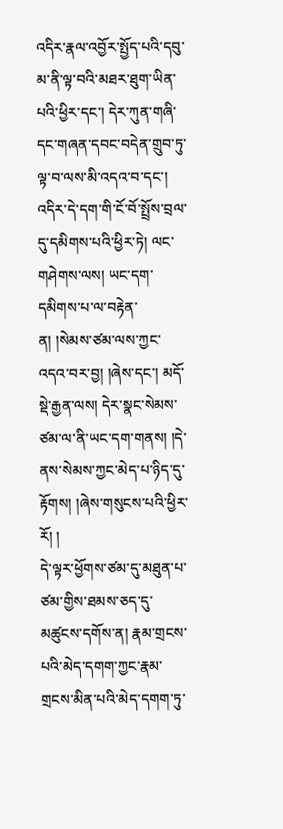འདིར་རྣལ་འབྱོར་སྤྱོད་པའི་དབུ་མ་ནི་ལྟ་བའི་མཐར་ཐུག་ཡིན་པའི་ཕྱིར་དང་། དེར་ཀུན་གཞི་དང་གཞན་དབང་བདེན་གྲུབ་ཏུ་ལྟ་བ་ལས་མི་འདའ་བ་དང་། འདིར་དེ་དག་གི་ངོ་བོ་སྤྲོས་བྲལ་དུ་དམིགས་པའི་ཕྱིར་ཏེ། ལང་གཤེགས་ལས། ཡང་དག་དམིགས་པ་ལ་བརྟེན་ན། །སེམས་ཙམ་ལས་ཀྱང་འདའ་བར་བྱ། །ཞེས་དང་། མདོ་སྡེ་རྒྱན་ལས། དེར་སྣང་སེམས་ཙམ་ལ་ནི་ཡང་དག་གནས། །དེ་ནས་སེམས་ཀྱང་མེད་པ་ཉིད་དུ་རྟོགས། །ཞེས་གསུངས་པའི་ཕྱིར་རོ། །
དེ་ལྟར་ཕྱོགས་ཙམ་དུ་མཐུན་པ་ཙམ་གྱིས་ཐམས་ཅད་དུ་མཚུངས་དགོས་ན། རྣམ་གྲངས་པའི་མེད་དགག་ཀྱང་རྣམ་གྲངས་མིན་པའི་མེད་དགག་ཏུ་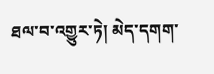ཐལ་བ་འགྱུར་ཏེ། མེད་དགག་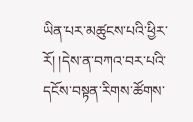ཡིན་པར་མཚུངས་པའི་ཕྱིར་རོ། །དེས་ན་བཀའ་བར་པའི་དངོས་བསྟན་རིགས་ཚོགས་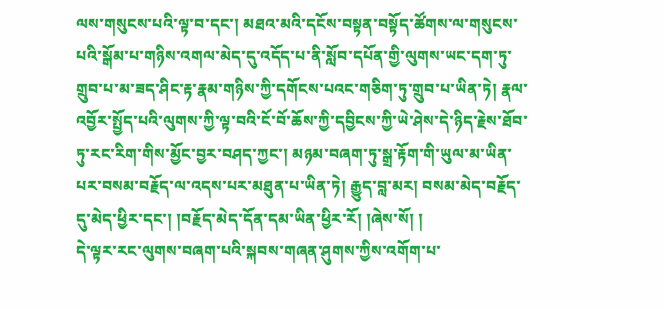ལས་གསུངས་པའི་ལྟ་བ་དང་། མཐའ་མའི་དངོས་བསྟན་བསྟོད་ཚོགས་ལ་གསུངས་པའི་སྒོམ་པ་གཉིས་འགལ་མེད་དུ་འདོད་པ་ནི་སློབ་དཔོན་གྱི་ལུགས་ཡང་དག་ཏུ་གྲུབ་པ་མ་ཟད་ཤིང་རྟ་རྣམ་གཉིས་ཀྱི་དགོངས་པའང་གཅིག་ཏུ་གྲུབ་པ་ཡིན་ཏེ། རྣལ་འབྱོར་སྤྱོད་པའི་ལུགས་ཀྱི་ལྟ་བའི་ངོ་བོ་ཆོས་ཀྱི་དབྱིངས་ཀྱི་ཡེ་ཤེས་དེ་ཉིད་རྗེས་ཐོབ་ཏུ་རང་རིག་གིས་མྱོང་བྱར་བཤད་ཀྱང་། མཉམ་བཞག་ཏུ་སྒྲ་རྟོག་གི་ཡུལ་མ་ཡིན་པར་བསམ་བརྗོད་ལ་འདས་པར་མཐུན་པ་ཡིན་ཏེ། རྒྱུད་བླ་མར། བསམ་མེད་བརྗོད་དུ་མེད་ཕྱིར་དང་། །བརྗོད་མེད་དོན་དམ་ཡིན་ཕྱིར་རོ། །ཞེས་སོ། །
དེ་ལྟར་རང་ལུགས་བཞག་པའི་སྐབས་གཞན་ཤུགས་ཀྱིས་འགོག་པ་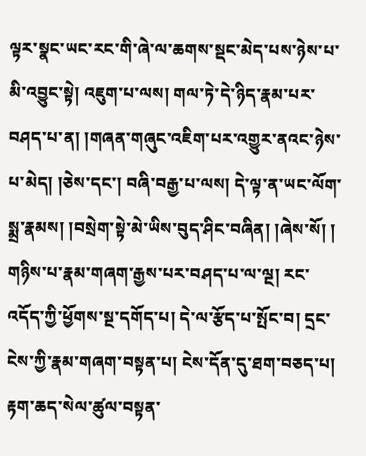ལྟར་སྣང་ཡང་རང་གི་ཞེ་ལ་ཆགས་སྡང་མེད་པས་ཉེས་པ་མི་འབྱུང་སྟེ། འཇུག་པ་ལས། གལ་ཏེ་དེ་ཉིད་རྣམ་པར་བཤད་པ་ན། །གཞན་གཞུང་འཇིག་པར་འགྱུར་ནའང་ཉེས་པ་མེད། །ཅེས་དང་། བཞི་བརྒྱ་པ་ལས། དེ་ལྟ་ན་ཡང་ལོག་སྨྲ་རྣམས། །བསྲེག་སྟེ་མེ་ཡིས་བུད་ཤིང་བཞིན། །ཞེས་སོ། །
གཉིས་པ་རྣམ་གཞག་རྒྱས་པར་བཤད་པ་ལ་ལྔ། རང་འདོད་ཀྱི་ཕྱོགས་སྔ་དགོད་པ། དེ་ལ་རྩོད་པ་སྤོང་བ། དྲང་ངེས་ཀྱི་རྣམ་གཞག་བསྟན་པ། ངེས་དོན་དུ་ཐག་བཅད་པ། རྟག་ཆད་སེལ་ཚུལ་བསྟན་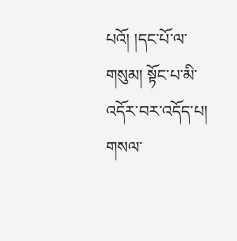པའོ། །དང་པོ་ལ་གསུམ། སྟོང་པ་མི་འདོར་བར་འདོད་པ། གསལ་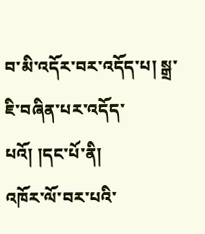བ་མི་འདོར་བར་འདོད་པ། སྒྲ་ཇི་བཞིན་པར་འདོད་པའོ། །དང་པོ་ནི།
འཁོར་ལོ་བར་པའི་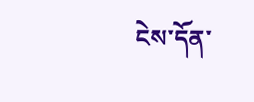ངེས་དོན་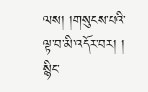ལས། །གསུངས་པའི་ལྟ་བ་མི་འདོར་བར། །
སྙིང་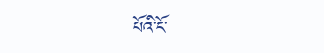པོའི་ངོ་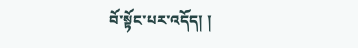བོ་སྟོང་པར་འདོད། །